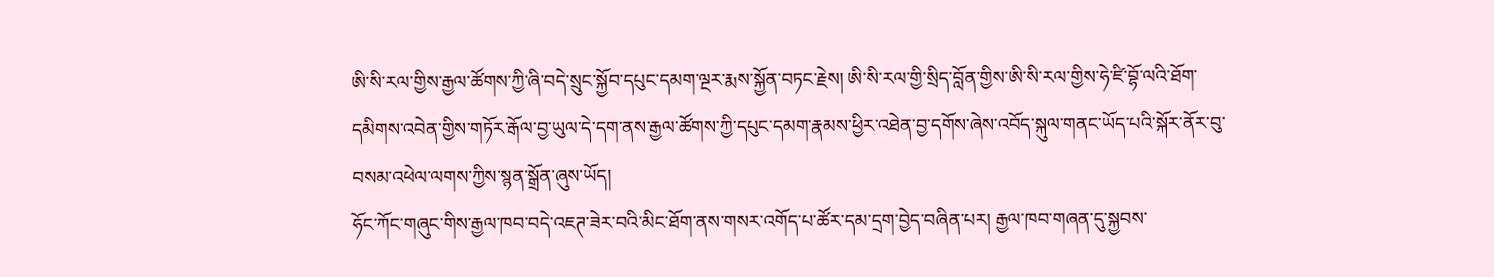ཨི་སི་རལ་གྱིས་རྒྱལ་ཚོགས་ཀྱི་ཞི་བདེ་སྲུང་སྐྱོབ་དཔུང་དམག་ལྔར་རྨས་སྐྱོན་བཏང་རྗེས། ཨི་སི་རལ་གྱི་སྲིད་བློན་གྱིས་ཨི་སི་རལ་གྱིས་ཧེ་ཛི་བྷོ་ལའི་ཐོག་དམིགས་འབེན་གྱིས་གཏོར་རྒོལ་བྱ་ཡུལ་དེ་དག་ནས་རྒྱལ་ཚོགས་ཀྱི་དཔུང་དམག་རྣམས་ཕྱིར་འཐེན་བྱ་དགོས་ཞེས་འབོད་སྐུལ་གནང་ཡོད་པའི་སྐོར་ནོར་བུ་བསམ་འཕེལ་ལགས་ཀྱིས་སྙན་སྒྲོན་ཞུས་ཡོད།
ཧོང་ཀོང་གཞུང་གིས་རྒྱལ་ཁབ་བདེ་འཇཊ་ཟེར་བའི་མིང་ཐོག་ནས་གསར་འགོད་པ་ཚོར་དམ་དྲག་བྱེད་བཞིན་པར། རྒྱལ་ཁབ་གཞན་དུ་སྐྱབས་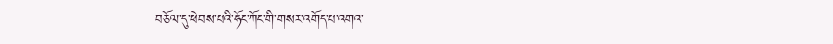བཅོལ་དུ་ཕེབས་པའི་ཧོང་ཀོང་གི་གསར་འགོད་པ་འགའ་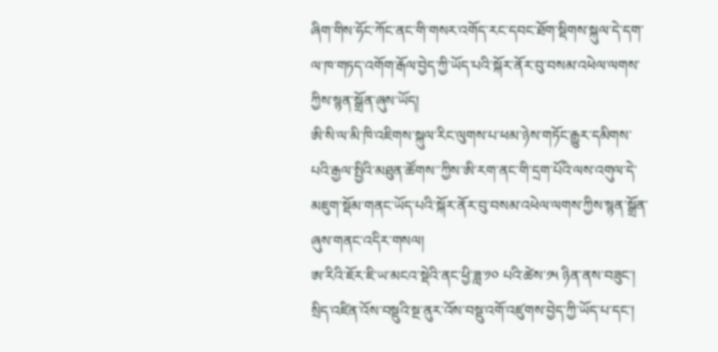ཞིག་གིས་ཧོང་ཀོང་ནང་གི་གསར་འགོད་རང་དབང་ཐོག་སྡིགས་སྐུལ་དེ་དག་ལ་ཁ་གཏད་འགོག་རྒོལ་བྱེད་ཀྱི་ཡོད་པའི་སྐོར་ནོར་བུ་བསམ་འཕེལ་ལགས་ཀྱིས་སྙན་སྒྲོན་ཞུས་ཡོད།
ཨི་སི་ལ་མི་ཁི་འཇིགས་སྐུལ་རིང་ལུགས་པ་ཕམ་ཉེས་གཏོང་རྒྱུར་དམིགས་པའི་རྒྱལ་སྤྱིའི་མཐུན་ཚོགས་་ཀྱིས་ཨི་རག་ནང་གི་དྲག་པོའི་ལས་འགུལ་དེ་མཇུག་སྡོམ་གནང་ཡོད་པའི་སྐོར་ནོར་བུ་བསམ་འཕེལ་ལགས་ཀྱིས་སྙན་སྒྲོན་ཞུས་གནང་འདིར་གསལ།
ཨ་རིའི་ཇོར་ཇི་ཡ་མངའ་སྡེའི་ནང་ཕྱི་ཟླ་༡༠ པའི་ཚེས་༡༥ ཉིན་ནས་བཟུང་། སྲིད་འཛིན་འོས་བསྡུའི་སྔ་ནུར་འོས་བསྡུ་འགོ་འཛུགས་བྱེད་ཀྱི་ཡོད་པ་དང་།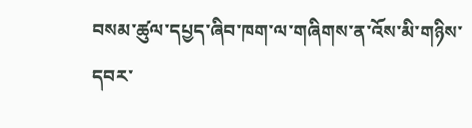བསམ་ཚུལ་དཔྱད་ཞིབ་ཁག་ལ་གཞིགས་ན་འོས་མི་གཉིས་དབར་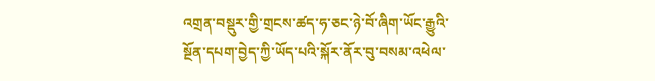འགྲན་བསྡུར་གྱི་གྲངས་ཚད་ཧ་ཅང་ཉེ་བོ་ཞིག་ཡོང་རྒྱུའི་སྔོན་དཔག་བྱེད་ཀྱི་ཡོད་པའི་སྐོར་ནོར་བུ་བསམ་འཕེལ་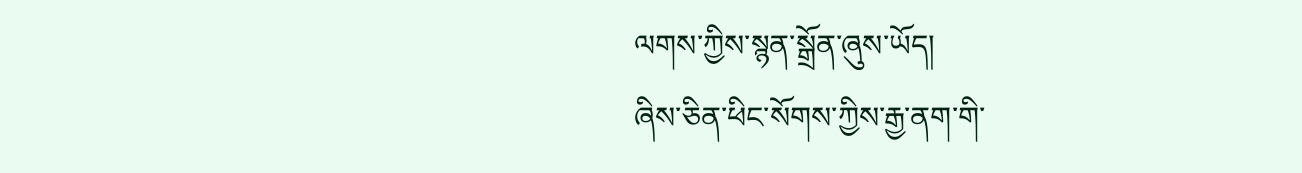ལགས་ཀྱིས་སྙན་སྒྲོན་ཞུས་ཡོད།
ཞིས་ཅིན་ཕིང་སོགས་ཀྱིས་རྒྱ་ནག་གི་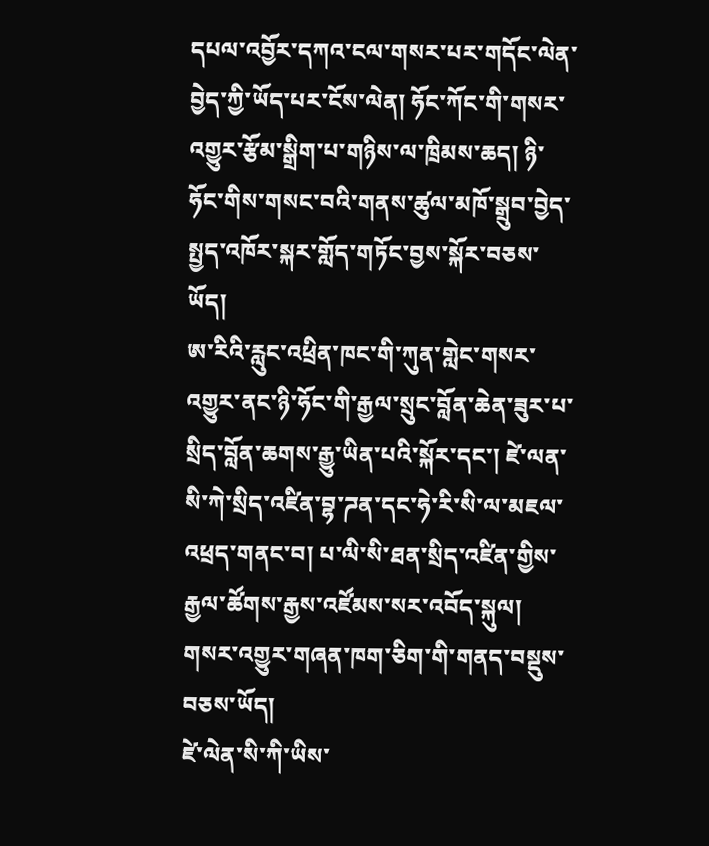དཔལ་འབྱོར་དཀའ་ངལ་གསར་པར་གདོང་ལེན་བྱེད་ཀྱི་ཡོད་པར་ངོས་ལེན། ཧོང་ཀོང་གི་གསར་འགྱུར་རྩོམ་སྒྲིག་པ་གཉིས་ལ་ཁྲིམས་ཆད། ཉི་ཧོང་གིས་གསང་བའི་གནས་ཚུལ་མཁོ་སྒྲུབ་བྱེད་སྤྱད་འཁོར་སྐར་གློད་གཏོང་བྱས་སྐོར་བཅས་ཡོད།
ཨ་རིའི་རླུང་འཕྲིན་ཁང་གི་ཀུན་གླེང་གསར་འགྱུར་ནང་ཉི་ཧོང་གི་རྒྱལ་སྲུང་བློན་ཆེན་ཟུར་པ་སྲིད་བློན་ཆགས་རྒྱུ་ཡིན་པའི་སྐོར་དང་། ཛེ་ལན་སི་ཀེ་སྲིད་འཛིན་བྷ་ཌན་དང་ཧེ་རི་སི་ལ་མཇལ་འཕྲད་གནང་བ། པ་ལི་སི་ཐན་སྲིད་འཛིན་གྱིས་རྒྱལ་ཚོགས་རྒྱས་འཛོམས་སར་འབོད་སྐུལ། གསར་འགྱུར་གཞན་ཁག་ཅིག་གི་གནད་བསྡུས་བཅས་ཡོད།
ཛེ་ལེན་སི་ཀི་ཡིས་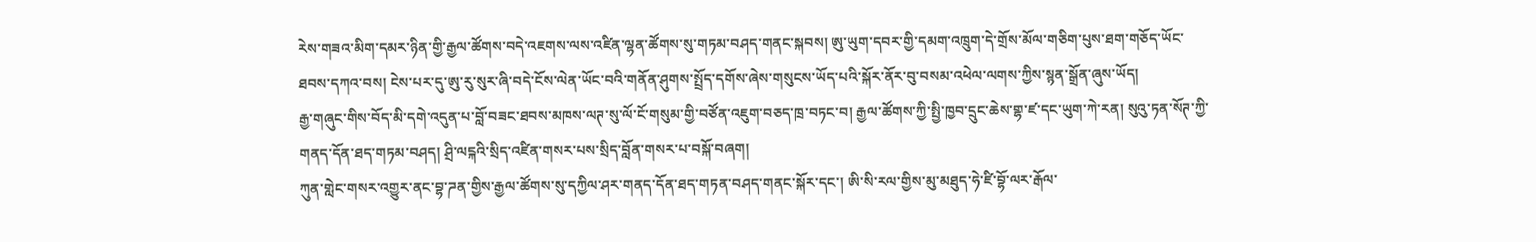རེས་གཟའ་མིག་དམར་ཉིན་གྱི་རྒྱལ་ཚོགས་བདེ་འཇགས་ལས་འཛིན་ལྷན་ཚོགས་སུ་གཏམ་བཤད་གནང་སྐབས། ཨུ་ཡུག་དབར་གྱི་དམག་འཁྲུག་དེ་གྲོས་མོལ་གཅིག་པུས་ཐག་གཅོད་ཡོང་ཐབས་དཀའ་བས། ངེས་པར་དུ་ཨུ་རུ་སུར་ཞི་བདེ་ངོས་ལེན་ཡོང་བའི་གནོན་ཤུགས་སྤྲོད་དགོས་ཞེས་གསུངས་ཡོད་པའི་སྐོར་ནོར་བུ་བསམ་འཕེལ་ལགས་ཀྱིས་སྙན་སྒྲོན་ཞུས་ཡོད།
རྒྱ་གཞུང་གིས་བོད་མི་དགེ་འདུན་པ་བློ་བཟང་ཐབས་མཁས་ལཊ་སུ་ལོ་ངོ་གསུམ་གྱི་བཙོན་འཇུག་བཅད་ཁྲ་བཏང་བ། རྒྱལ་ཚོགས་ཀྱི་སྤྱི་ཁྱབ་དྲུང་ཆེས་གྷ་ཛ་དང་ཡུག་ཀེ་རན། སུའུ་ཏན་སོཊ་ཀྱི་གནད་དོན་ཐད་གཏམ་བཤད། ཤྲི་ལངྐའི་སྲིད་འཛིན་གསར་པས་སྲིད་བློན་གསར་པ་བསྐོ་བཞག།
ཀུན་གླེང་གསར་འགྱུར་ནང་བྷ་ཌན་གྱིས་རྒྱལ་ཚོགས་སུ་དཀྱིལ་ཤར་གནད་དོན་ཐད་གཏན་བཤད་གནང་སྐོར་དང་། ཨི་སི་རལ་གྱིས་མུ་མཐུད་ཧེ་ཛི་བྷོ་ལར་རྒོལ་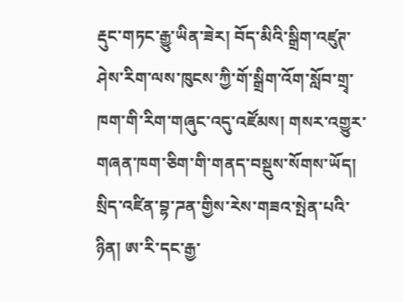རྡུང་གཏང་རྒྱུ་ཡིན་ཟེར། བོད་མིའི་སྒྲིག་འཛུཊ་ཤེས་རིག་ལས་ཁུངས་ཀྱི་གོ་སྒྲིག་འོག་སློབ་གྲྭ་ཁག་གི་རིག་གཞུང་འདུ་འཛོམས། གསར་འགྱུར་གཞན་ཁག་ཅིག་གི་གནད་བསྡུས་སོགས་ཡོད།
སྲིད་འཛིན་བྷ་ཌན་གྱིས་རེས་གཟའ་སྤེན་པའི་ཉིན། ཨ་རི་དང་རྒྱ་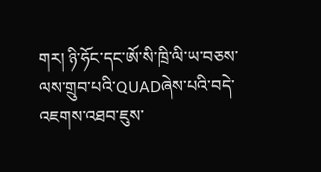གར། ཉི་ཧོང་དང་ཨོ་སི་ཁྲི་ལི་ཡ་བཅས་ལས་གྲུབ་པའི་QUADཞེས་པའི་བདེ་འཇགས་འཐབ་ཇུས་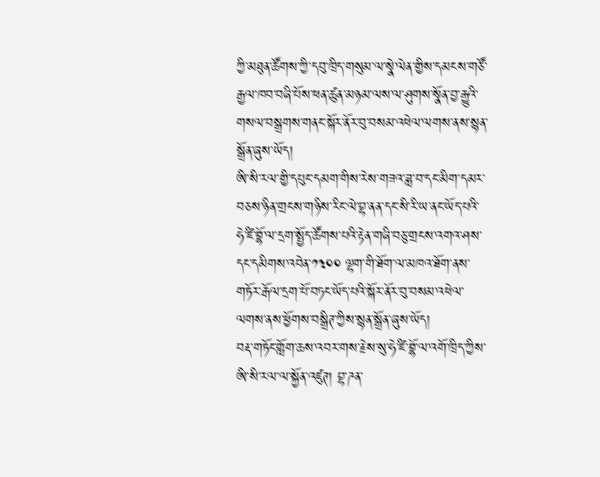ཀྱི་མཐུན་ཚོགས་ཀྱི་དབུ་ཁྲིད་གསུམ་ལ་སྣེ་ལེན་གྱིས་དམངས་གཙོ་རྒྱལ་ཁབ་བཞི་པོས་ཕན་ཚུན་མཉམ་ལས་ལ་ཤུགས་སྣོན་བྱ་རྒྱུའི་གསལ་བསྒྲགས་གནང་སྐོར་ནོར་བུ་བསམ་འཕེལ་ལགས་ནས་སྙན་སྒྲོན་ཞུས་ཡོད།
ཨི་སི་རལ་གྱི་དཔུང་དམག་གིས་རེས་གཟའ་ཟླ་བ་དང་མིག་དམར་བཅས་ཉིན་གྲངས་གཉིས་རིང་ལེ་བྷ་ནན་དང་སི་རི་ཡ་ནང་ཡོད་པའི་ཧེ་ཛི་བྷོ་ལ་དྲག་སྤྱོད་ཚོགས་པའི་རྟེན་གཞི་བཅུ་གྲངས་འགའ་ཤས་དང་དམིགས་འབེན་༡༣༠༠ ལྷག་གི་ཐོག་ལ་མཁའ་ཐོག་ནས་གཏོར་རྒོལ་དྲག་པོ་བཏང་ཡོད་པའི་སྐོར་ནོར་བུ་བསམ་འཕེལ་ལགས་ནས་ཕྱོགས་བསྒྲིཊ་ཀྱིས་སྙན་སྒྲོན་ཞུས་ཡོད།
བརྡ་གཏོང་གློག་ཆས་འབར་གས་རྗེས་སུ་ཧེ་ཛི་བྷོ་ལ་འགོ་ཁྲིད་ཀྱིས་ཨི་སི་རལ་ལ་སྐྱོན་འཛུཊ། བྷ་ཌན་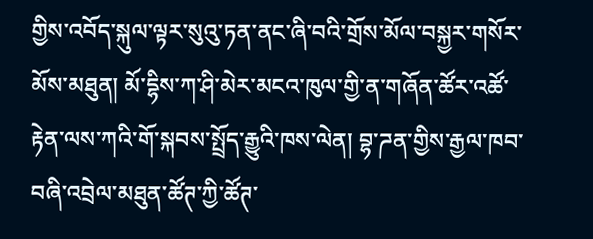གྱིས་འབོད་སྐུལ་ལྟར་སུའུ་ཏན་ནང་ཞི་བའི་གྲོས་མོལ་བསྐྱར་གསོར་མོས་མཐུན། མོ་དྷིས་ཀ་ཤི་མེར་མངའ་ཁུལ་གྱི་ན་གཞོན་ཚོར་འཚོ་རྟེན་ལས་ཀའི་གོ་སྐབས་སྤྲོད་རྒྱུའི་ཁས་ལེན། བྷ་ཌན་གྱིས་རྒྱལ་ཁབ་བཞི་འབྲེལ་མཐུན་ཚོཊ་ཀྱི་ཚོཊ་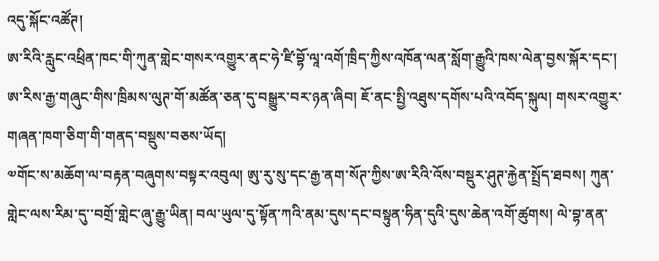འདུ་སྐོང་འཚོཊ།
ཨ་རིའི་རླུང་འཕྲིན་ཁང་གི་ཀུན་གླེང་གསར་འགྱུར་ནང་ཧེ་ཛི་བྷོ་ལཱ་འགོ་ཁྲིད་ཀྱིས་འཁོན་ལན་སློག་རྒྱུའི་ཁས་ལེན་བྱས་སྐོར་དང་། ཨ་རིས་རྒྱ་གཞུང་གིས་ཁྲིམས་ལུཊ་གོ་མཚོན་ཅན་དུ་བསྒྱུར་བར་ཉན་ཞིབ། ཇོ་ནང་སྤྱི་འཐུས་དགོས་པའི་འབོད་སྐུལ། གསར་འགྱུར་གཞན་ཁག་ཅིག་གི་གནད་བསྡུས་བཅས་ཡོད།
༧གོང་ས་མཆོག་ལ་བརྟན་བཞུགས་བསྟར་འབུལ། ཨུ་རུ་སུ་དང་རྒྱ་ནག་སོཊ་ཀྱིས་ཨ་རིའི་འོས་བསྡུར་ཤུཊ་རྐྱེན་སྤྲོད་ཐབས། ཀུན་གླེང་ལས་རིམ་དུ་་བགྲོ་གླེང་ཞུ་རྒྱུ་ཡིན། བལ་ཡུལ་དུ་སྟོན་ཀའི་ནམ་དུས་དང་བསྟུན་ཧིན་དུའི་དུས་ཆེན་འགོ་ཚུགས། ལེ་བྷ་ནན་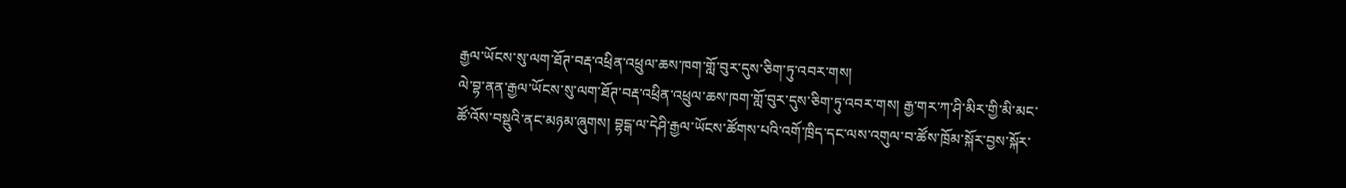རྒྱལ་ཡོངས་སུ་ལག་ཐོཊ་བརྡ་འཕྲིན་འཕྲུལ་ཆས་ཁག་གློ་བུར་དུས་ཅིག་ཏུ་འབར་གས།
ལེ་བྷ་ནན་རྒྱལ་ཡོངས་སུ་ལག་ཐོཊ་བརྡ་འཕྲིན་འཕྲུལ་ཆས་ཁག་གློ་བུར་དུས་ཅིག་ཏུ་འབར་གས། རྒྱ་གར་ཀ་ཤི་མིར་གྱི་མི་མང་ཚོ་འོས་བསྡུའི་ནང་མཉམ་ཞུགས། བྷངྒ་ལ་དེཤི་རྒྱལ་ཡོངས་ཚོགས་པའི་འགོ་ཁྲིད་དང་ལས་འགུལ་བ་ཚོས་ཁྲོམ་སྐོར་བྱས་སྐོར་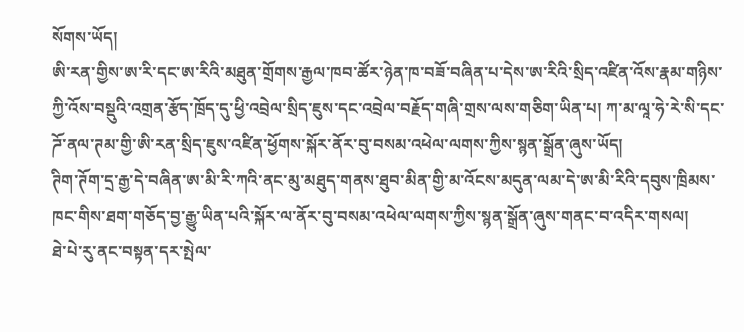སོགས་ཡོད།
ཨི་རན་གྱིས་ཨ་རི་དང་ཨ་རིའི་མཐུན་གྲོགས་རྒྱལ་ཁབ་ཚོར་ཉེན་ཁ་བཟོ་བཞིན་པ་དེས་ཨ་རིའི་སྲིད་འཛིན་འོས་རྣམ་གཉིས་ཀྱི་འོས་བསྡུའི་འགྲན་རྩོད་ཁྲོད་དུ་ཕྱི་འབྲེལ་སྲིད་ཇུས་དང་འབྲེལ་བརྗོད་གཞི་གྲས་ལས་གཅིག་ཡིན་པ། ཀ་མ་ལཱ་ཧེ་རེ་སི་དང་ཌོ་ནལ་ཊམ་གྱི་ཨི་རན་སྲིད་ཇུས་འཛིན་ཕྱོགས་སྐོར་ནོར་བུ་བསམ་འཕེལ་ལགས་ཀྱིས་སྙན་སྒྲོན་ཞུས་ཡོད།
ཊིག་ཊོག་དྲ་རྒྱ་དེ་བཞིན་ཨ་མི་རི་ཀའི་ནང་མུ་མཐུད་གནས་ཐུབ་མིན་གྱི་མ་འོངས་མདུན་ལམ་དེ་ཨ་མི་རིའི་དབུས་ཁྲིམས་ཁང་གིས་ཐག་གཅོད་བྱ་རྒྱུ་ཡིན་པའི་སྐོར་ལ་ནོར་བུ་བསམ་འཕེལ་ལགས་ཀྱིས་སྙན་སྒྲོན་ཞུས་གནང་བ་འདིར་གསལ།
ཐེ་པེ་རུ་ནང་བསྟན་དར་སྤེལ་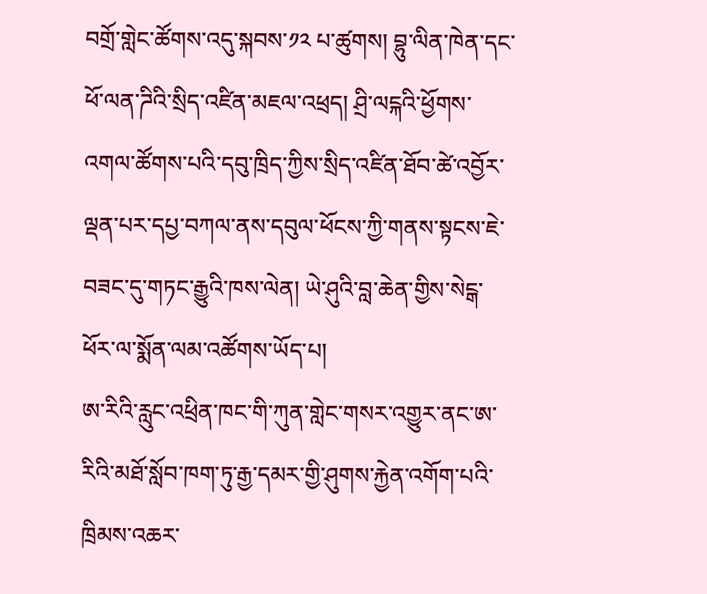བགྲོ་གླེང་ཚོགས་འདུ་སྐབས་༡༢ པ་ཚུགས། བྷུ་ལིན་ཁེན་དང་ཕོ་ལན་ཌིའི་སྲིད་འཛིན་མཇལ་འཕྲད། ཤྲི་ལངྐའི་ཕྱོགས་འགལ་ཚོགས་པའི་དབུ་ཁྲིད་ཀྱིས་སྲིད་འཛིན་ཐོབ་ཚེ་འབྱོར་ལྡན་པར་དཔྱ་བཀལ་ནས་དབུལ་ཕོངས་ཀྱི་གནས་སྟངས་ཇེ་བཟང་དུ་གཏང་རྒྱུའི་ཁས་ལེན། ཡེ་ཤུའི་བླ་ཆེན་གྱིས་སེངྒ་ཕོར་ལ་སྨོན་ལམ་འཚོགས་ཡོད་པ།
ཨ་རིའི་རླུང་འཕྲིན་ཁང་གི་ཀུན་གླེང་གསར་འགྱུར་ནང་ཨ་རིའི་མཐོ་སློབ་ཁག་ཏུ་རྒྱ་དམར་གྱི་ཤུགས་རྐྱེན་འགོག་པའི་ཁྲིམས་འཆར་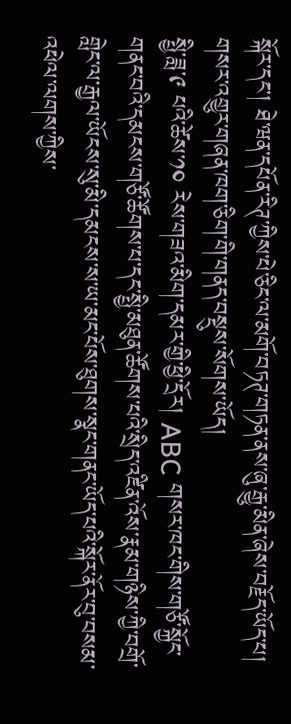སྐོར་དང་། ཐེ་ཝན་དཔོན་རིཊ་ཀྱིས་པེ་ཅིང་ལ་མགོ་བཏཊ་གཏན་ནས་ཞུ་རྒྱུ་མིན་ཞེས་བརྗོད་ཡོད་པ། གསར་འགྱུར་གཞན་ཁག་ཅིག་གི་གནད་བསྡུས་སོགས་ཡོད།
སྤྱི་ཟླ་༩ པའི་ཚེས་༡༠ རེས་གཟའ་མིག་དམར་གྱི་ཕྱི་དྲོར། ABC གསར་ཁང་གིས་གཙོ་སྐྱོང་གནང་བའི་དམངས་གཙོ་ཚོགས་པ་དང་སྤྱི་མཐུན་ཚོགས་པའི་སྲིད་འཛིན་འོས་རྣམ་གཉིས་ཀྱི་བགྲོ་གླེང་ལ་རྒྱལ་ཡོངས་སུ་མི་དམངས་ས་ཡ་མང་པོས་ཐུགས་སྣང་གནང་ཡོད་པའི་སྐོར་ནོར་བུ་བསམ་འཕེལ་ལགས་ཀྱིས་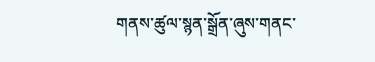གནས་ཚུལ་སྙན་སྒྲོན་ཞུས་གནང་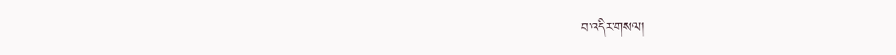བ་འདིར་གསལ།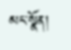མང་སྣོན།